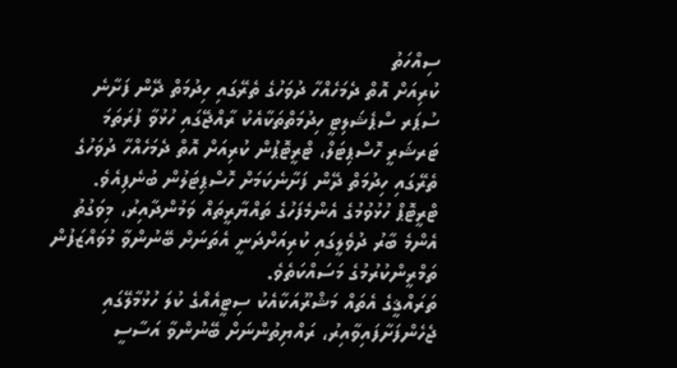ސިއްހަތު
ކުރިއަށް އޮތް ދެމަހެއްހާ ދުވަހުގެ ތެރޭގައި ހިދުމަތް ދޭން ފަށާނެ
ސުޕަރ ސްޕެޝަލިޓީ ހިދުމަތްތަކާއެކު ރާއްޖޭގައި ހުޅުވާ ފުރަތަމަ ޓަރޝަރީ ހޮސްޕިޓަލް، ޓްރީޓޮޕުން ކުރިއަށް އޮތް ދެމަހެއްހާ ދުވަހުގެ ތެރޭގައި ހިދުމަތް ދޭން ފަށާނެކަމަށް ހޮސްޕިޓަލުން ބުނެފިއެވެ. ޓްރީޓޮޕް ހުޅުވުމުގެ އެންމެފަހުގެ ތައްޔާރީތައް ވަމުންދާއިރު، މިވަގުތު އެންމެ ބާރު ދުވެލީގައި ކުރިއަށްދަނީ އެތަނަށް ބޭނުންވާ މުވައްޒަފުން ތަމްރީންކުރުމުގެ މަސައްކަތެވެ.
ތަރައްޤީގެ އެތައް މަޝްރޫއަކާއެކު ސިޓީއެއްގެ ކުލަ ހުޅުމާލޭގައި ޖެހެންފަށާފައިވާއިރު، ރައްޔިތުންނަށް ބޭނުންވާ އަސާސީ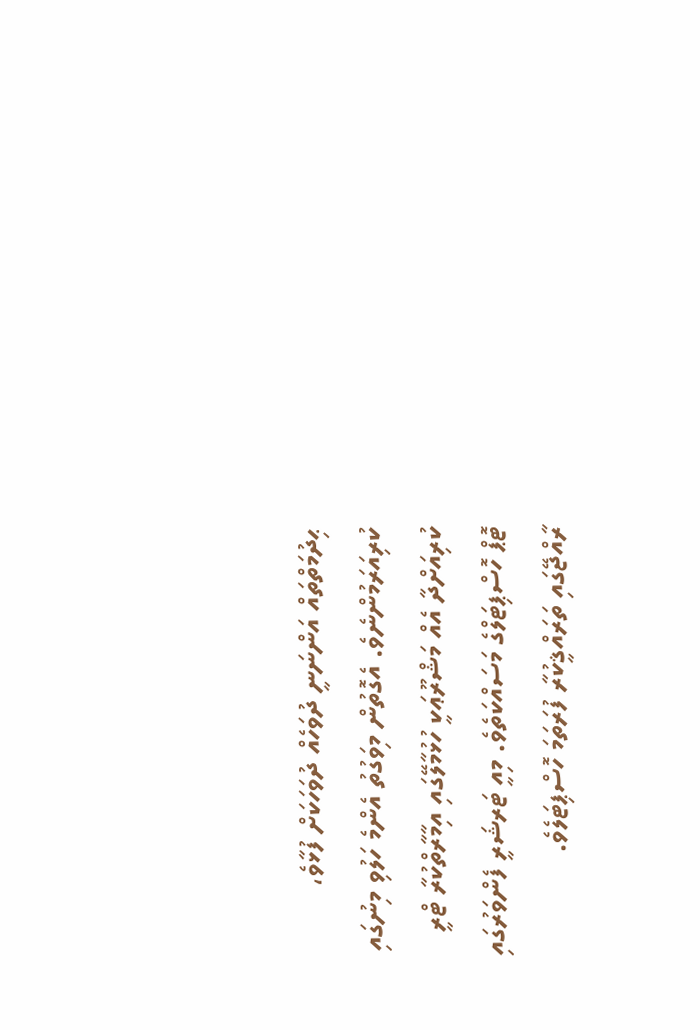ޙިދުމަތްތައް އަންނަނީ ދުވަހެއް ދުވަހަކަށް ފުޅާވެ، ކުރިއަރަމުންނެވެ. އެގޮތުން މިވަގުތު އެންމެ ހަލުވި މިނުގައި ކުރިއަށްދާ އެއް މަޝްރޫޢަކީ ހުޅުމާލޭގައި އިމާރާތްކުރާ ޓްރީ ޓޮޕް ހޮސްޕިޓަލްގެ މަސައްކަތެވެ. މިއީ ޓަރޝަރީ ފެންވަރުގައި ރާއްޖޭގައި ތަރައްޤީކުރާ ފުރަތަމަ ހޮސްޕިޓަލެވެ.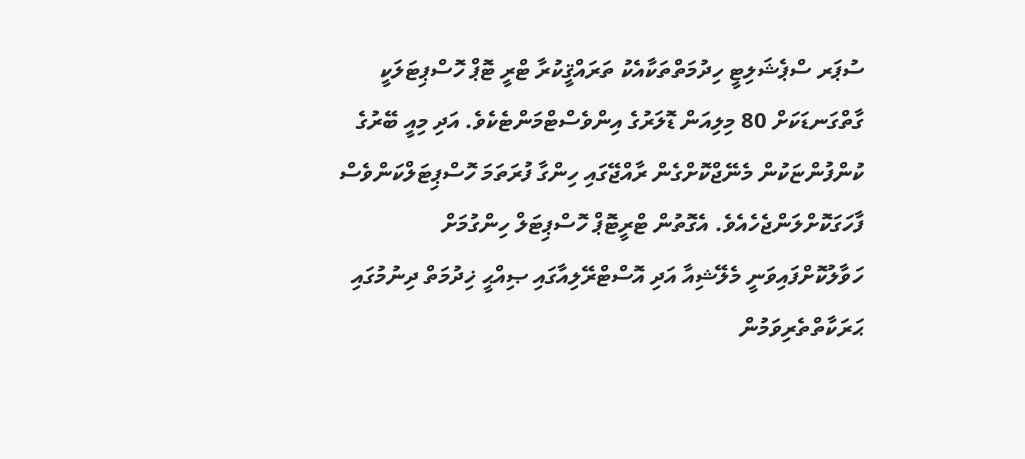ސުޕަރ ސްޕެޝަލިޓީ ހިދުމަތްތަކާއެކު ތަރައްޤީކުރާ ޓްރީ ޓޮޕް ހޮސްޕިޓަލަކީ ގާތްގަނޑަކަށް 80 މިލިއަން ޑޮލަރުގެ އިންވެސްޓްމަންޓެކެވެ. އަދި މިއީ ބޭރުގެ ކުންފުންޏަކުން މެނޭޖްކޮށްގެން ރާއްޖޭގައި ހިންގާ ފުރަތަމަ ހޮސްޕިޓަލްކަންވެސް ފާހަގަކޮށްލަންޖެހެއެވެ. އެގޮތުން ޓްރީޓޮޕް ހޮސްޕިޓަލް ހިންގުމަށް ހަވާލުކޮށްފައިވަނީ މެލޭޝިއާ އަދި އޮސްޓްރޭލިއާގައި ޞިއްޙީ ޚިދުމަތް ދިނުމުގައި ޙަރަކާތްތެރިވަމުން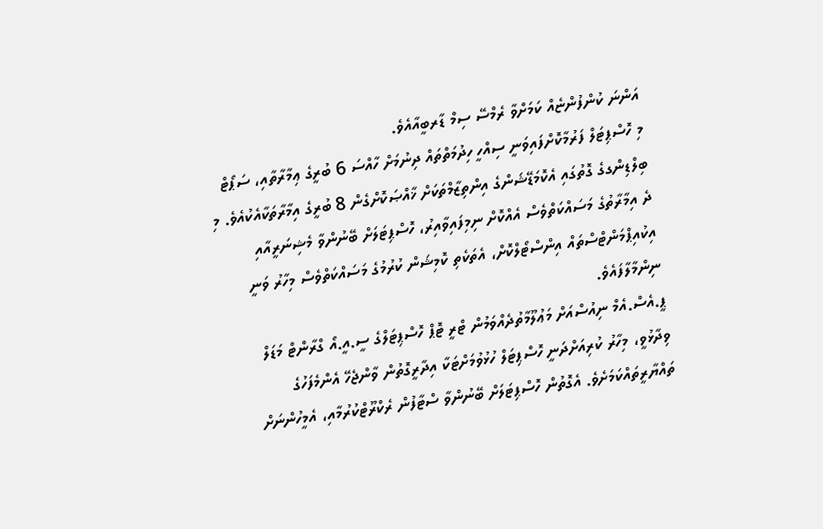އަންނަ ކުންފުންޏެއް ކަމަށްވާ ރެމްސޭ ސިމް ޑާރބީއާއެވެ.
މި ހޮސްޕިޓަލް ފަރުމާކޮށްފައިވަނީ ސިއްހީ ހިދުމަތްތައް ދިނުމަށް ހާއްސަ 6 ބުރީގެ ޢިމާރާތާއި، ސަޕޯޓް ބިލްޑިންގގެ ގޮތުގައި އެކޮމަޑޭޝަންގެ އިންތިޒާމްތަކަށް ޚާއްޞަކޮށްގެން 8 ބުރީގެ އިމާރާތަކާއެކުއެވެ. މި ދެ އިމާރާތުގެ މަސައްކަތްވެސް އެއްކޮށް ނިމިފައިވާއިރު، ހޮސްޕިޓަލަށް ބޭނުންވާ މެޝިނަރީއާއި އިކުއިޕްމަންޓްސްތައް އިންސްޓޯލްކޮށް، އެތަކެތި ކޮމިޝަން ކުރުމުގެ މަސައްކަތްވެސް މިހާރު ވަނީ ނިންމާލާފައެވެ.
ޕީ.އެސް.އެމް ނިއުސްއަށް މަޢުލޫމާތުދެއްވަމުން ޓްރީ ޓޮޕް ހޮސްޕިޓަލްގެ ސީ.އީ.އޯ ގްރާންޓް މަޑަލް ވިދާޅުވީ، މިހާރު ކުރިއަށްދަނީ ހޮސްޕިޓަލް ހުޅުވުމަށްޓަކާ އިދާރީގޮތުން ވާންޖެހޭ އެންމެފަހުގެ ތައްޔާރީތައްކަމަށެވެ. އެގޮތުން ހޮސްޕިޓަލަށް ބޭނުންވާ ސްޓާފުން ރެކްރޫޓްކުރުމާއި، އެމީހުންނަށް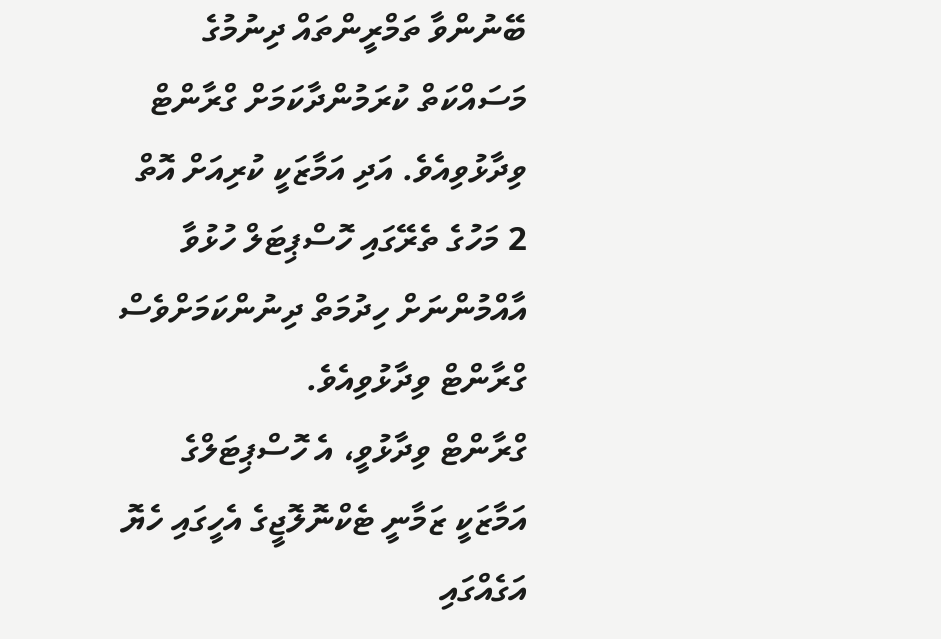ބޭނުންވާ ތަމްރީންތައް ދިނުމުގެ މަސައްކަތް ކުރަމުންދާކަމަށް ގްރާންޓް ވިދާޅުވިއެވެ. އަދި އަމާޒަކީ ކުރިއަށް އޮތް 2 މަހުގެ ތެރޭގައި ހޮސްޕިޓަލް ހުޅުވާ އާއްމުންނަށް ހިދުމަތް ދިނުންކަމަށްވެސް ގްރާންޓް ވިދާޅުވިއެވެ.
ގްރާންޓް ވިދާޅުވީ، އެ ހޮސްޕިޓަލްގެ އަމާޒަކީ ޒަމާނީ ޓެކްނޮލޮޖީގެ އެހީގައި ހެޔޮ އަގެއްގައި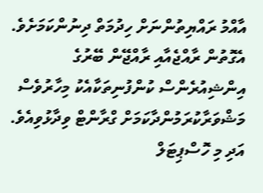އާއްމު ރައްޔިތުންނަށް ހިދުމަތް ދިނުންކަމަށެވެ. އެގޮތުން ރާއްޖެއާއި ރާއްޖޭން ބޭރުގެ އިންޝިއުރެންސް ކުންފުނިތަކާއެކު މިހާރުވެސް މަޝްވަރާކުރަމުންދާކަމަށް ގްރާންޓް ވިދާޅުވިއެވެ. އަދި މި ހޮސްޕިޓަލް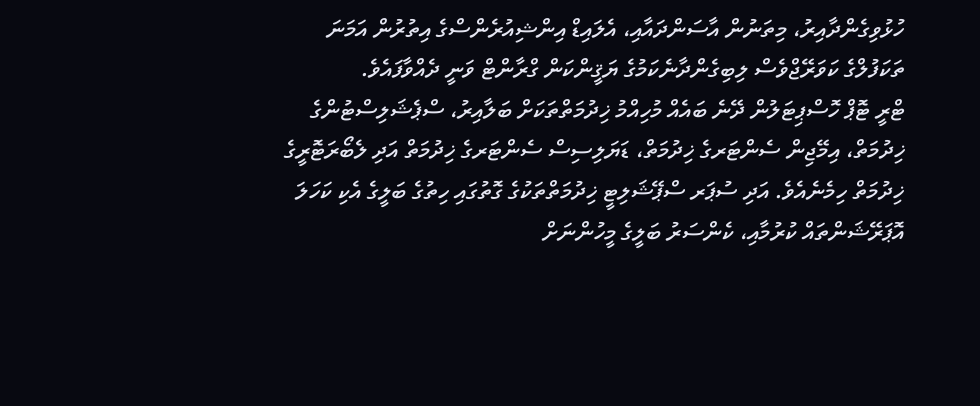ހުޅުވިގެންދާއިރު، މިތަނުން އާސަންދައާއި، އެލައިޑް އިންޝިއުރެންސްގެ އިތުރުން އަމަނަ ތަކަފުލްގެ ކަވަރޭޖްވެސް ލިބިގެންދާނެކަމުގެ ޔަޤީންކަން ގްރާންޓް ވަނީ ދެއްވާފައެވެ.
ޓްރީ ޓޮޕް ހޮސްޕިޓަލުން ދޭނެ ބައެއް މުހިއްމު ޚިދުމަތްތަކަށް ބަލާއިރު، ސްޕެޝަލިސްޓުންގެ ޚިދުމަތް، އިމޭޖިން ސެންޓަރގެ ޚިދުމަތް، ޑަޔަލިސިސް ސެންޓަރގެ ޚިދުމަތް އަދި ލެބޯރަޓޮރީގެ ޚިދުމަތް ހިމެނެއެވެ. އަދި ސުޕަރ ސްޕޭޝަލިޓީ ޚިދުމަތްތަކުގެ ގޮތުގައި ހިތުގެ ބަލީގެ އެކި ކަހަލަ އޮޕަރޭޝަންތައް ކުރުމާއި، ކެންސަރު ބަލީގެ މީހުންނަށް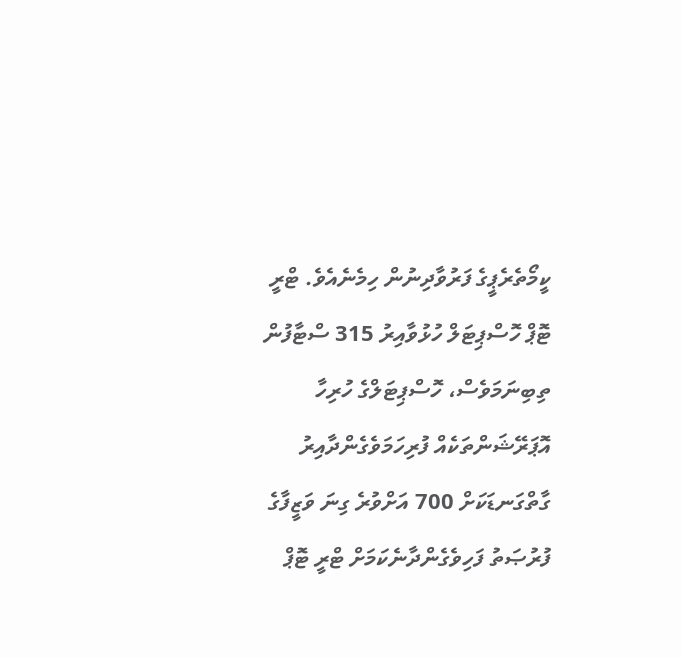ކީމޯތެރެޕީގެ ފަރުވާދިނުން ހިމެނެއެވެ. ޓްރީ ޓޮޕް ހޮސްޕިޓަލް ހުޅުވާއިރު 315 ސްޓާފުން ތިބިނަމަވެސް، ހޮސްޕިޓަލްގެ ހުރިހާ އޮޕަރޭޝަންތަކެއް ފުރިހަމަވެގެންދާއިރު ގާތްގަނޑަކަށް 700 އަށްވުރެ ގިނަ ވަޒީފާގެ ފުރުޞަތު ފަހިވެގެންދާނެކަމަށް ޓްރީ ޓޮޕް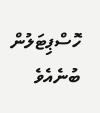ހޮސްޕިޓަލުން ބުނެއެވެ